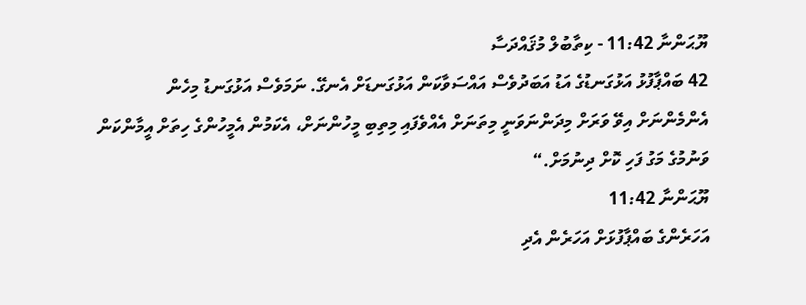ޔޫޙަންނާ 11:42 - ކިތާބުލް މުޤައްދަސާ
42 ބައްޕާފުޅު އަޅުގަނޑުގެ އަޑު އަބަދުވެސް އައްސަވާކަން އަޅުގަނޑަށް އެނގޭ. ނަމަވެސް އަޅުގަނޑު މިހެން އެންމެންނަށް އިވޭ ވަރަށް މިދަންނަވަނީ މިތަނަށް އެއްވެފައި މިތިބި މީހުންނަށް، އެކަމުން އެމީހުންގެ ހިތަށް އީމާންކަން ވަނުމުގެ މަގު ފަހި ކޮށް ދިނުމަށް.“
ޔޫޙަންނާ 11:42
އަހަރެންގެ ބައްޕާފުޅަށް އަހަރެން އެދި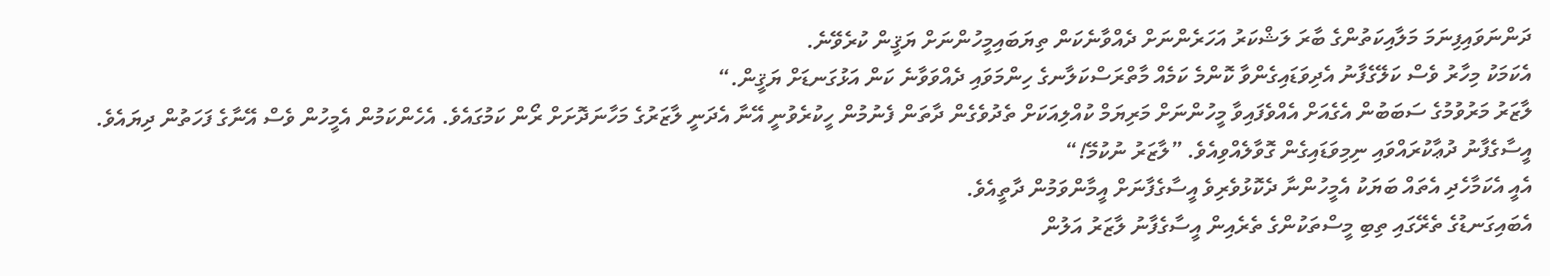ދަންނަވައިފިނަމަ މަލާއިކަތުންގެ ބާރަ ލަޝްކަރު އަހަރެންނަށް ދެއްވާނެކަން ތިޔަބައިމީހުންނަށް ޔަޤީން ކުރެވޭނެ.
އެކަމަކު މިހާރު ވެސް ކަލޭގެފާނު އެދިވަޑައިގެންވާ ކޮންމެ ކަމެއް މާތްރަސްކަލާނގެ ހިންމަވައި ދެއްވަވާނެ ކަން އަޅުގަނޑަށް ޔަޤީން.“
ލާޒަރު މަރުވުމުގެ ސަބަބުން އެގެއަށް އެއްވެފައިވާ މީހުންނަށް މަރިޔަމް ކުއްލިއަކަށް ތެދުވެގެން ދާތަން ފެނުމުން ހީކުރެވުނީ އޭނާ އެދަނީ ލާޒަރުގެ މަހާނަދޮށަށް ރޯން ކަމުގައެވެ. އެހެންކަމުން އެމީހުން ވެސް އޭނާގެ ފަހަތުން ދިޔައެވެ.
އީސާގެފާނު ދުޢާކުރައްވައި ނިމިވަޑައިގެން ގޮވާލެއްވިއެވެ. ”ލާޒަރު ނުކުމޭ!“
އެއީ އެކަމާހެދި އެތައް ބަޔަކު އެމީހުންނާ ދެކޮޅުވެރިވެ އީސާގެފާނަށް އީމާންވަމުން ދާތީއެވެ.
އެބައިގަނޑުގެ ތެރޭގައި ތިބި މީސްތަކުންގެ ތެރެއިން އީސާގެފާނު ލާޒަރު އަލުން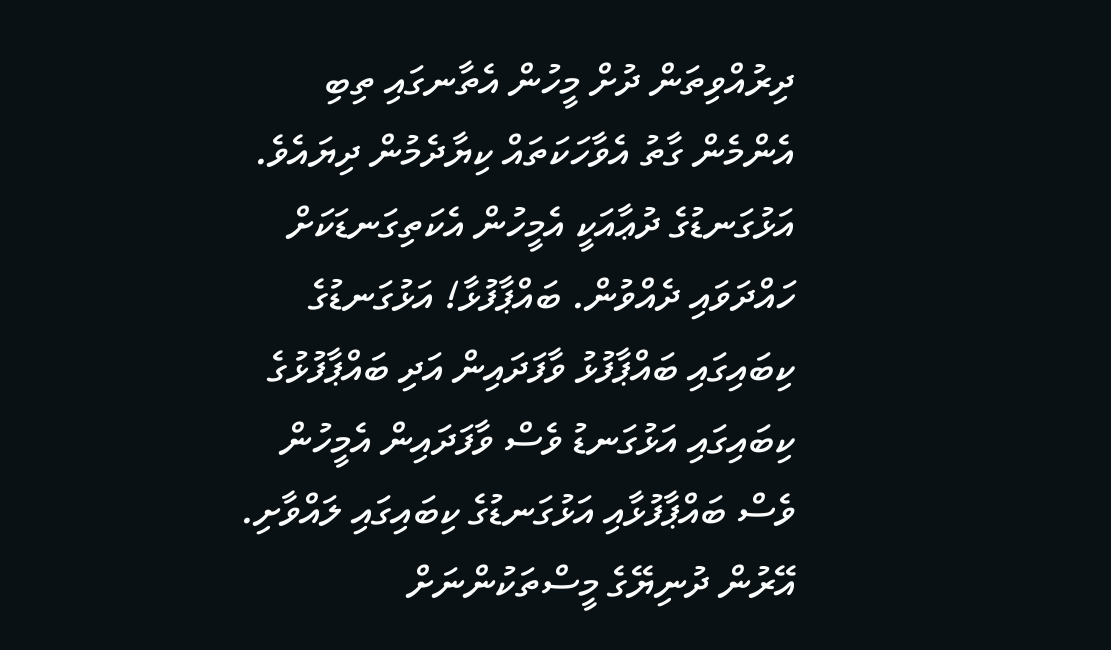ދިރުއްވިތަން ދުށް މީހުން އެތާނގައި ތިބި އެންމެން ގާތު އެވާހަކަތައް ކިޔާދެމުން ދިޔައެވެ.
އަޅުގަނޑުގެ ދުޢާއަކީ އެމީހުން އެކަތިގަނޑަކަށް ހައްދަވައި ދެއްވުން. ބައްޕާފުޅާ! އަޅުގަނޑުގެ ކިބައިގައި ބައްޕާފުޅު ވާފަދައިން އަދި ބައްޕާފުޅުގެ ކިބައިގައި އަޅުގަނޑު ވެސް ވާފަދައިން އެމީހުން ވެސް ބައްޕާފުޅާއި އަޅުގަނޑުގެ ކިބައިގައި ލައްވާށި. އޭރުން ދުނިޔޭގެ މީސްތަކުންނަށް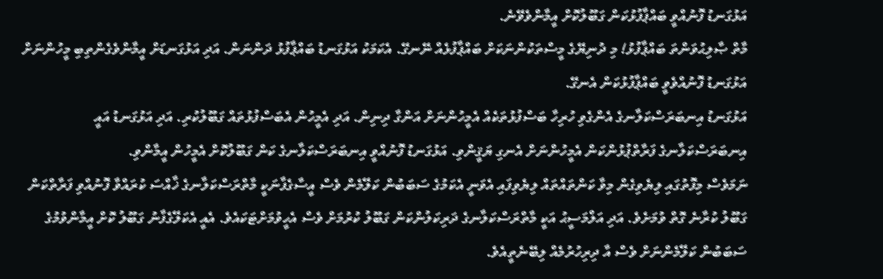އަޅުގަނޑު ފޮނުއްވީ ބައްޕާފުޅުކަން ގަބޫލުކޮށް އީމާންވެވޭނެ.
މާތް ޞާލިޙުވަންތަ ބައްޕާފުޅު! މި ދުނިޔޭގެ މީސްތަކުންނަކަށް ބައްޕާފުޅެއް ނޭނގޭ. އެކަމަކު އަޅުގަނޑު ބައްޕާފުޅު ދަންނަން. އަދި އަޅުގަނޑަށް އީމާންވެގެންތިބި މީހުންނަށް އަޅުގަނޑު ފޮނުއްވެވީ ބައްޕާފުޅުކަން އެނގޭ.
އަޅުގަނޑު އިނބަރަސްކަލާނގެ އެންގެވި ހުރިހާ ބަސްފުޅުތަކެއް އެމީހުންނަށް އަންގާ ދިނިން. އަދި އެމީހުން އެބަސްފުޅުތައް ގަބޫލުކުރި. އަދި އަޅުގަނޑު އައީ އިނބަރަސްކަލާނގެ ފަރާތްޕުޅުންކަން އެމީހުންނަށް އެނގި ޔަޤީންވި. އަޅުގަނޑު ފޮނުއްވީ އިނބަރަސްކަލާނގެ ކަން ގަބޫލުކޮށް އެމީހުން އީމާންވި.
ނަމަވެސް މިފޮތުގައި ލިޔެވިގެން މިވާ ކަންތައްތައް ލިޔެވިފައި އެވަނީ އެކަމުގެ ސަބަބުން ކަލޭމެން ވެސް އީސާގެފާނަކީ މާތްރަސްކަލާނގެ ޚާއްސަ ކުރައްވާ ފޮނުއްވި ފަރާތްކަން ގަބޫލު ކުރާނެ ގޮތް ވުމަށެވެ. އަދި އަލްމަސީޙު އަކީ މާތްރަސްކަލާނގެ ދަރިކަލުންކަން ގަބޫލު ކުރުމަށް ވެސް އެހީވުމަށްޓަކައެވެ. އެއީ އެކަލޭގެފާނު ގަބޫލު ކޮށް އީމާންވުމުގެ ސަބަބުން ކަލޭމެންނަށް ވެސް އާ ދިރިހުރުމެއް ލިބޭނެތީއެވެ.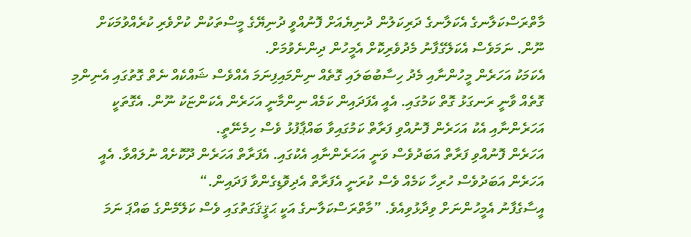މާތްރަސްކަލާނގެ އެކަލާނގެ ދަރިކަލުން ދުނިޔެއަށް ފޮނުއްވީ ދުނިޔޭގެ މީސްތަކުން ކުށްވެރި ކުރެއްވުމަކަށް ނޫން. ނަމަވެސް އެކަލޭގެފާނު މެދުވެރިކޮށް އެމީހުން ދިންނެވުމަށް.
އެކަމަކު އަހަރެން މީހުންނާއި މެދު ހިސާބުބަލައި ގޮތެއް ނިންމައިފިނަމަ އެއްވެސް ޝައްކެއް ނެތް ގޮތުގައި އެނިންމި ގޮތެއް ވާނީ ރަނގަޅު ގޮތް ކަމުގައި. އެއީ އެފަދައިން ކަމެއް ނިންމާނީ އަހަރެން އެކަންޏަކު ނޫން. އެގޮތަކީ އަހަރެންނާއި އެކު އަހަރެން ފޮނުއްވި ފަރާތް ކަމުގައިވާ ބައްޕާފުޅު ވެސް ހިމެނޭތީ.
އަހަރެން ފޮނުއްވި ފަރާތް އަބަދުވެސް ވަނީ އަހަރެންނާއި އެކުގައި. އެފަރާތް އަހަރެން ދޫކޮށެއް ނުލައްވާ. އެއީ އަހަރެން އަބަދުވެސް ހުރިހާ ކަމެއް ވެސް ކުރަނީ އެފަރާތް އެދިވޮޑިގެންވާ ފަދައިން.“
އީސާގެފާނު އެމީހުންނަށް ވިދާޅުވިއެވެ. ”މާތްރަސްކަލާނގެ އަކީ ޙަޤީޤަގަތުގައި ވެސް ކަލޭމެންގެ ބައްޕަ ނަމަ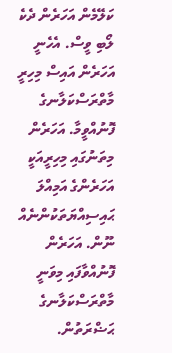ކަލޭމެން އަހަރެން ދެކެ ލޯބި ވީސް. އެހެނީ އަހަރެން އައިސް މިހިރީ މާތްރަސްކަލާނގެ ފޮނުއްވީމާ. އަހަރެން މިތަނުގައި މިހިރީއަކީ އަހަރެންގެ އަމިއްލަ ޙައިސިއްޔަތަކުންނެއް ނޫން. އަހަރެން ފޮނުއްވާފައި މިވަނީ މާތްރަސްކަލާނގެ ޙަޟްރަތުން.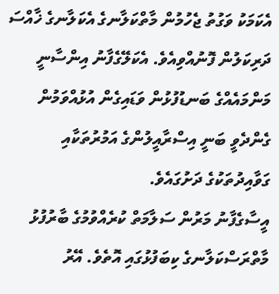އެކަމަކު ވަގުތު ޖެހުމުން މާތްކަލާނގެ އެކަލާނގެ ޚާއްސަ ދަރިކަލުން ފޮނުއްވިއެވެ. އެކަލޭގެފާނު އިންސާނީ މަންމައެއްގެ ބަނޑުފުޅުން ވަޑައިގެން އުޅުއްވަމުން ގެންދެވީ ބަނީ އިސްރާއީލުންގެ އަމުރުތަކާއި ގަވާއިދުތަކުގެ ދަށުގައެވެ.
އީސާގެފާނު މަރުން ސަލާމަތް ކުރެއްވުމުގެ ބާރުފުޅު މާތްރަސްކަލާނގެ ކިބަފުޅުގައި އޮތެވެ. އޭރު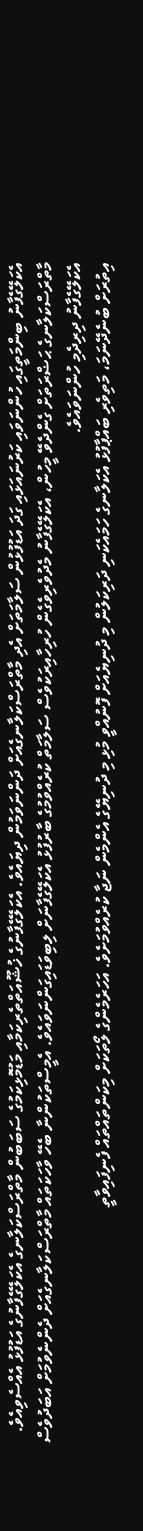އެކަލޭގެފާނު ބިންމަތީގައި ހުންނަވައި ކަރުނައަޅައި ގަދަ އަޑުފުޅުން ސަލާމަތަށް އެދި މާތްރަސްކަލާނގެއަށް ދަންނަވަމުން ދިޔައެވެ. އެކަލޭގެފާނުގެ ޚުޝޫއަތްތެރިކަމާއި މަޑުމޮޅިކަމުގެ ސަބަބުން މާތްރަސްކަލާނގެ އެކަލޭގެފާނުގެ އަޑުފުޅު އެއްސެވިއެވެ.
މާތްރަސްކަލާނގެ ޙަޟްރަތަށް ގެންދެވޭ މީހުން، އެކަލޭގެފާނު މެދުވެރިވެގެން ހުރިހާއިރަކުވެސް ސަލާމަތް ކުރެއްވުމުގެ ބާރުފުޅު އެކަލޭގެފާނަށް ލިބިވަޑައިގަންނަވައެވެ. އެމީސްތަކުންނާ ބެހޭ ވާހަކަތައް މާތްރަސްކަލާނގެއަށް ދެންނެވުމަށް އަބަދުވެސް އެކަލޭގެފާނު ދިރިދެމި ހުންނަވައެވެ.
އިތުރަށް ބުނެދޭނަމަ، މަތިވެރި ބައްޕާފުޅު އެކަލާނގެ ހަމައެކަނި ދަރިކަލުން މި ދުނިޔެއަށް ފޮނުއްވީ މުޅި މި ދުނިޔޭގެ އެންމެން ނަޖާ ކުރެއްވުމަށެވެ. އަހަރެމެންގެ ލޯތަކަށް މިކަންތައްތައް ފެނިފައިވާތީ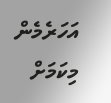އަހަރެމެން މިކަމަށް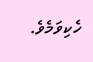ހެކިވަމެވެ.